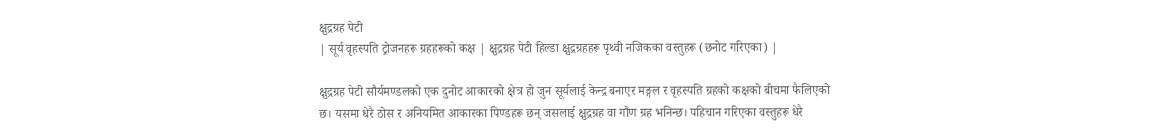क्षुद्रग्रह पेटी
| सूर्य वृहस्पति ट्रोजनहरू ग्रहहरूको कक्ष | क्षुद्रग्रह पेटी हिल्डा क्षुद्रग्रहहरू पृथ्वी नजिकका वस्तुहरू (छनोट गरिएका) |

क्षुद्रग्रह पेटी सौर्यमण्डलको एक दुनोट आकारको क्षेत्र हो जुन सूर्यलाई केन्द्र बनाएर मङ्गल र वृहस्पति ग्रहको कक्षको बीचमा फैलिएको छ। यसमा धेरै ठोस र अनियमित आकारका पिण्डहरू छन् जसलाई क्षुद्रग्रह वा गौण ग्रह भनिन्छ। पहिचान गरिएका वस्तुहरू धेरै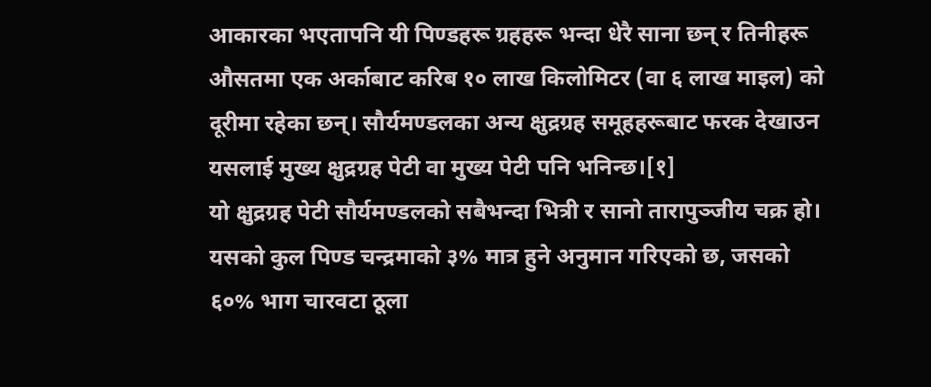आकारका भएतापनि यी पिण्डहरू ग्रहहरू भन्दा धेरै साना छन् र तिनीहरू औसतमा एक अर्काबाट करिब १० लाख किलोमिटर (वा ६ लाख माइल) को दूरीमा रहेका छन्। सौर्यमण्डलका अन्य क्षुद्रग्रह समूहहरूबाट फरक देखाउन यसलाई मुख्य क्षुद्रग्रह पेटी वा मुख्य पेटी पनि भनिन्छ।[१]
यो क्षुद्रग्रह पेटी सौर्यमण्डलको सबैभन्दा भित्री र सानो तारापुञ्जीय चक्र हो। यसको कुल पिण्ड चन्द्रमाको ३% मात्र हुने अनुमान गरिएको छ, जसको ६०% भाग चारवटा ठूला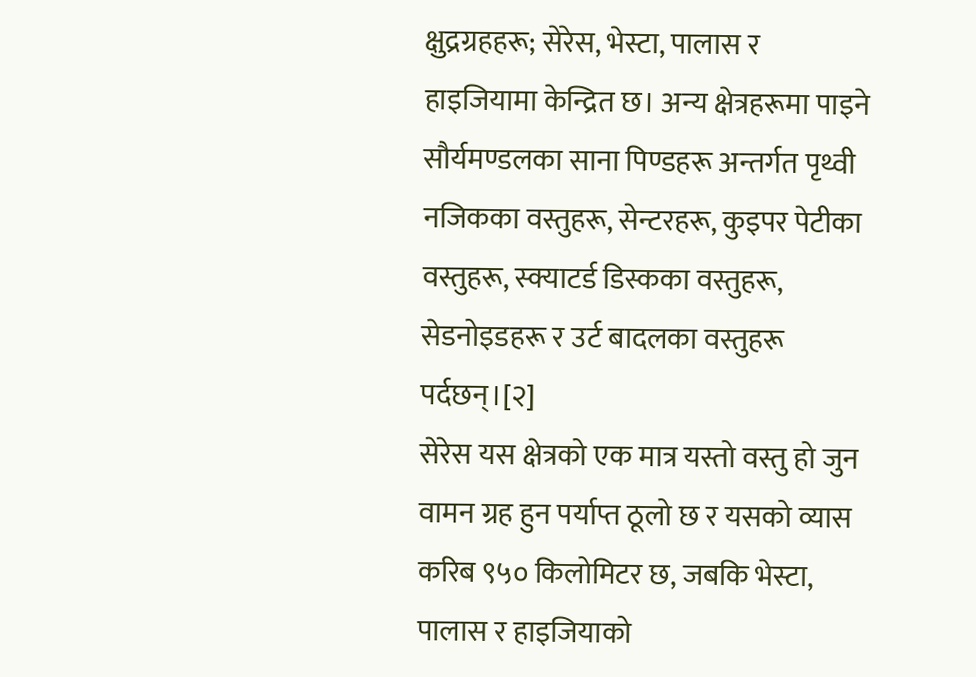क्षुद्रग्रहहरू; सेरेस, भेस्टा, पालास र हाइजियामा केन्द्रित छ। अन्य क्षेत्रहरूमा पाइने सौर्यमण्डलका साना पिण्डहरू अन्तर्गत पृथ्वी नजिकका वस्तुहरू, सेन्टरहरू, कुइपर पेटीका वस्तुहरू, स्क्याटर्ड डिस्कका वस्तुहरू, सेडनोइडहरू र उर्ट बादलका वस्तुहरू पर्दछन्।[२]
सेरेस यस क्षेत्रको एक मात्र यस्तो वस्तु हो जुन वामन ग्रह हुन पर्याप्त ठूलो छ र यसको व्यास करिब ९५० किलोमिटर छ, जबकि भेस्टा, पालास र हाइजियाको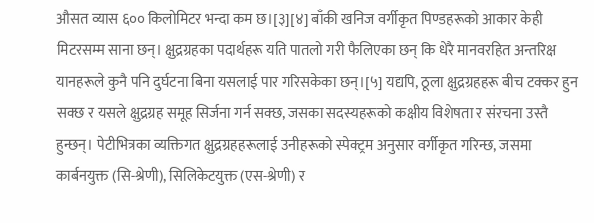औसत व्यास ६०० किलोमिटर भन्दा कम छ।[३][४] बाँकी खनिज वर्गीकृत पिण्डहरूको आकार केही मिटरसम्म साना छन्। क्षुद्रग्रहका पदार्थहरू यति पातलो गरी फैलिएका छन् कि धेरै मानवरहित अन्तरिक्ष यानहरूले कुनै पनि दुर्घटना बिना यसलाई पार गरिसकेका छन्।[५] यद्यपि, ठूला क्षुद्रग्रहहरू बीच टक्कर हुन सक्छ र यसले क्षुद्रग्रह समूह सिर्जना गर्न सक्छ, जसका सदस्यहरूको कक्षीय विशेषता र संरचना उस्तै हुन्छन्। पेटीभित्रका व्यक्तिगत क्षुद्रग्रहहरूलाई उनीहरूको स्पेक्ट्रम अनुसार वर्गीकृत गरिन्छ, जसमा कार्बनयुक्त (सि-श्रेणी), सिलिकेटयुक्त (एस-श्रेणी) र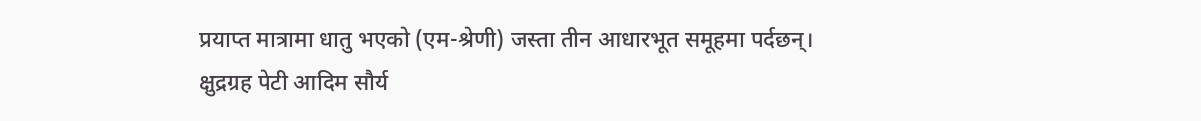प्रयाप्त मात्रामा धातु भएको (एम-श्रेणी) जस्ता तीन आधारभूत समूहमा पर्दछन्।
क्षुद्रग्रह पेटी आदिम सौर्य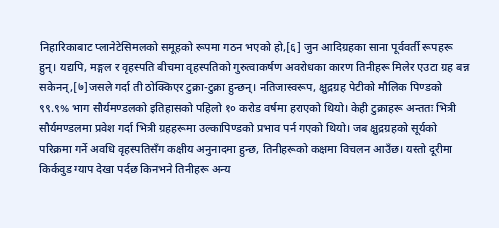निहारिकाबाट प्लानेटेसिमलको समूहको रूपमा गठन भएको हो,[६] जुन आदिग्रहका साना पूर्ववर्ती रूपहरू हुन्। यद्यपि, मङ्गल र वृहस्पति बीचमा वृहस्पतिको गुरुत्वाकर्षण अवरोधका कारण तिनीहरू मिलेर एउटा ग्रह बन्न सकेनन्,[७]जसले गर्दा ती ठोक्किएर टुक्रा-टुक्रा हुन्छन्। नतिजास्वरूप, क्षुद्रग्रह पेटीको मौलिक पिण्डको ९९.९% भाग सौर्यमण्डलको इतिहासको पहिलो १० करोड वर्षमा हराएको थियो। केही टुक्राहरू अन्ततः भित्री सौर्यमण्डलमा प्रवेश गर्दा भित्री ग्रहहरूमा उल्कापिण्डको प्रभाव पर्न गएको थियो। जब क्षुद्रग्रहको सूर्यको परिक्रमा गर्ने अवधि वृहस्पतिसँग कक्षीय अनुनादमा हुन्छ, तिनीहरूको कक्षमा विचलन आउँछ। यस्तो दूरीमा किर्कवुड ग्याप देखा पर्दछ किनभने तिनीहरू अन्य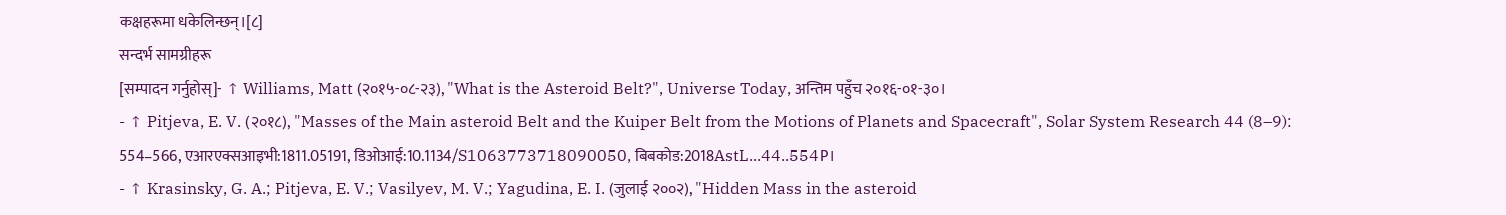कक्षहरूमा धकेलिन्छन्।[८]
सन्दर्भ सामग्रीहरू
[सम्पादन गर्नुहोस्]- ↑ Williams, Matt (२०१५-०८-२३), "What is the Asteroid Belt?", Universe Today, अन्तिम पहुँच २०१६-०१-३०।
- ↑ Pitjeva, E. V. (२०१८), "Masses of the Main asteroid Belt and the Kuiper Belt from the Motions of Planets and Spacecraft", Solar System Research 44 (8–9): 554–566, एआरएक्सआइभी:1811.05191, डिओआई:10.1134/S1063773718090050, बिबकोड:2018AstL...44..554P।
- ↑ Krasinsky, G. A.; Pitjeva, E. V.; Vasilyev, M. V.; Yagudina, E. I. (जुलाई २००२), "Hidden Mass in the asteroid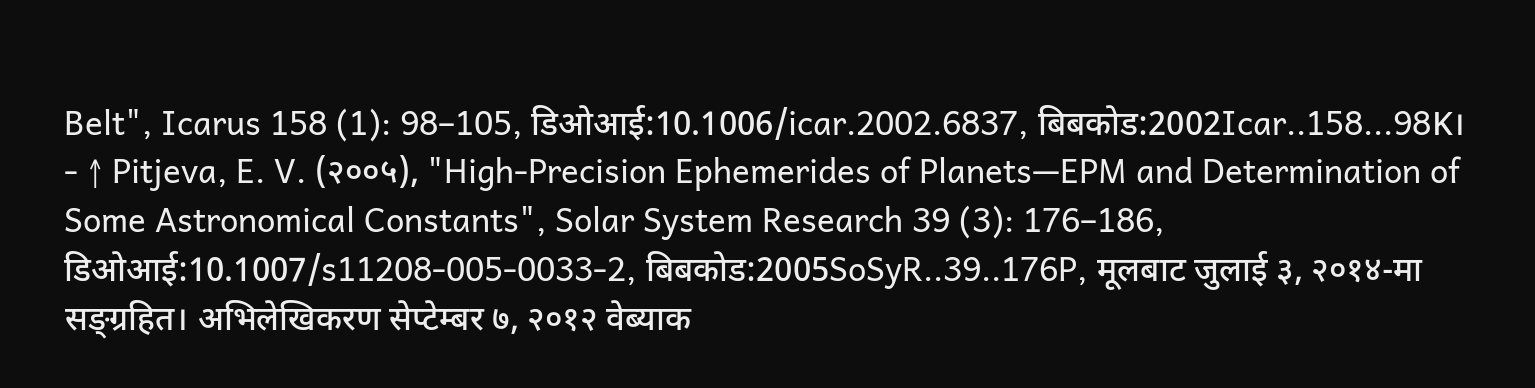Belt", Icarus 158 (1): 98–105, डिओआई:10.1006/icar.2002.6837, बिबकोड:2002Icar..158...98K।
- ↑ Pitjeva, E. V. (२००५), "High-Precision Ephemerides of Planets—EPM and Determination of Some Astronomical Constants", Solar System Research 39 (3): 176–186, डिओआई:10.1007/s11208-005-0033-2, बिबकोड:2005SoSyR..39..176P, मूलबाट जुलाई ३, २०१४-मा सङ्ग्रहित। अभिलेखिकरण सेप्टेम्बर ७, २०१२ वेब्याक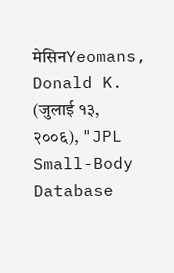मेसिनYeomans, Donald K. (जुलाई १३, २००६), "JPL Small-Body Database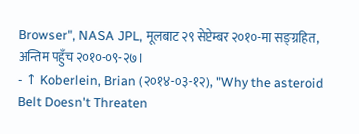Browser", NASA JPL, मूलबाट २९ सेप्टेम्बर २०१०-मा सङ्ग्रहित, अन्तिम पहुँच २०१०-०९-२७।
- ↑ Koberlein, Brian (२०१४-०३-१२), "Why the asteroid Belt Doesn't Threaten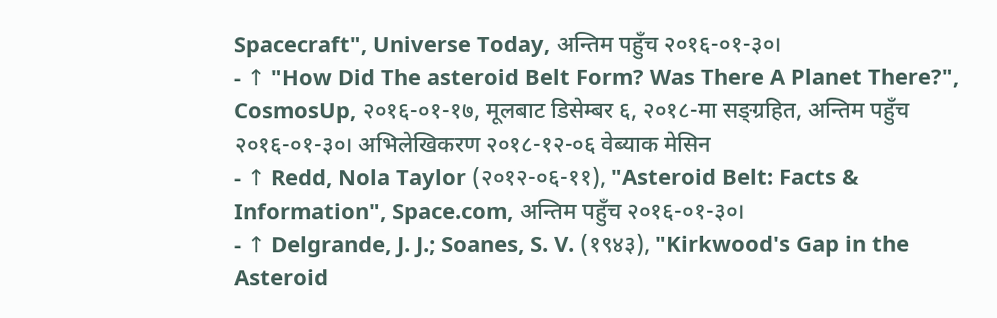Spacecraft", Universe Today, अन्तिम पहुँच २०१६-०१-३०।
- ↑ "How Did The asteroid Belt Form? Was There A Planet There?", CosmosUp, २०१६-०१-१७, मूलबाट डिसेम्बर ६, २०१८-मा सङ्ग्रहित, अन्तिम पहुँच २०१६-०१-३०। अभिलेखिकरण २०१८-१२-०६ वेब्याक मेसिन
- ↑ Redd, Nola Taylor (२०१२-०६-११), "Asteroid Belt: Facts & Information", Space.com, अन्तिम पहुँच २०१६-०१-३०।
- ↑ Delgrande, J. J.; Soanes, S. V. (१९४३), "Kirkwood's Gap in the Asteroid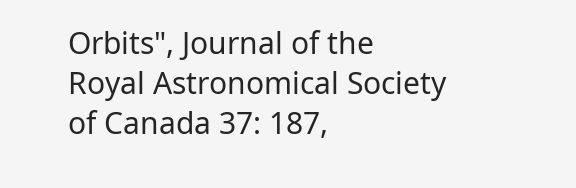Orbits", Journal of the Royal Astronomical Society of Canada 37: 187,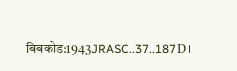बिबकोड:1943JRASC..37..187D।